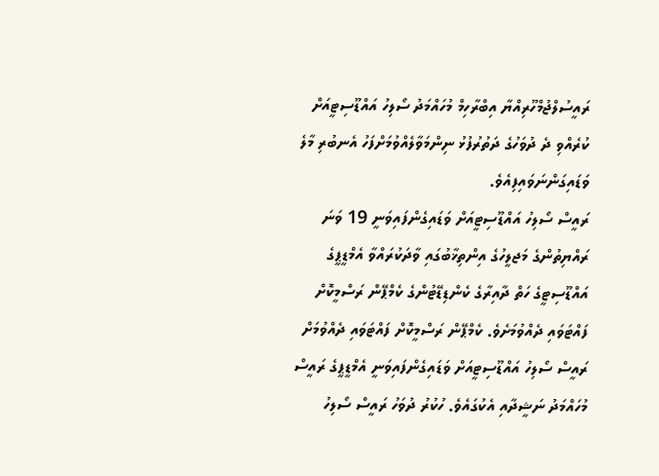ރައީސުލްޖުމްހޫރިއްޔާ އިބްރާހިމް މުހައްމަދު ސޯލިހު އައްޑޫސިޓީއަށް ކުރެއްވި ދެ ދުވަހުގެ ދަތުރުފުޅު ނިންމަވާލެއްވުމަށްފަހު އެނބުރި މާލެ ވަޑައިގަންނަވައިފިއެވެ.
ރައީސް ސޯލިހު އައްޑޫސިޓީއަށް ވަޑައިގެންފައިވަނީ 19 ވަނަ ރައްޔިތުންގެ މަޖލީހުގެ އިންތިޚާބުގައި ވާދަކުރައްވާ އެމްޑީޕީގެ އައްޑޫސިޓީގެ ހަތް ދާއިރާގެ ކެންޑިޑޭޓުންގެ ކެމްޕޭން ރަސްމީކޮށް ފައްޓަވައި ދެއްވުމަށެވެ. ކެމްޕޭން ރަސްމީކޮށް ފައްޓަވައި ދެއްވުމަށް ރައީސް ސޯލިހު އައްޑޫސިޓީއަށް ވަޑައިގެންފައިވަނީ އެމްޑީޕީގެ ރައީސް މުހައްމަދު ނަޝީދާއި އެކުގައެވެ. ހުކުރު ދުވަހު ރައީސް ސޯލިހު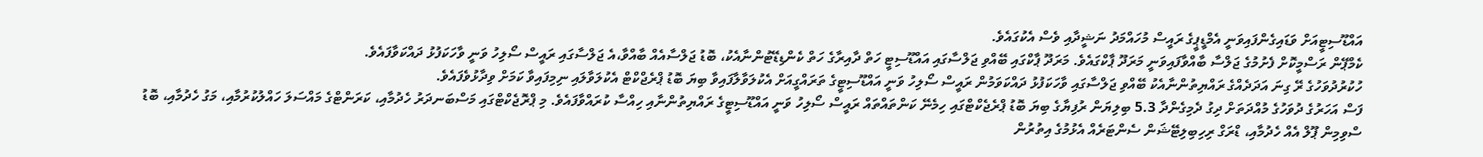އައްޑޫސިޓީއަށް ވަޑައިގެންފައިވަނީ އެމްޑީޕީގެ ރައީސް މުހައްމަދު ނަޝީދާއި ވެސް އެކުގައެވެ.
ކެމްޕޭން ރަސްމީކޮށް ފެށުމުގެ ޖަލްސާ ބާއްވާފައިވަނީ މަރަދޫ ޕާކްގައެވެ. މަރަދޫ ޕާކްގައި ބޭއްވި ޖަލްސާގައި އައްޑޫސިޓީ ހަތް ދާއިރާގެ ހަތް ކެންޑިޑޭޓުންނާއެކު، ބޮޑު ޖަލްސާއެއް ބާއްވާ،އެ ޖަލްސާގައި ރައީސް ސޯލިހު ވަނީ ވާހަކަފުޅު ދައްކަވާފައެވެ.
ހުކުރުދުވަހުގެ ރޭ ގިނަ އަދަދެއްގެ ރައްޔިތުންނާއެކު ބޭއްވި ޖަލްސާގައި ވާހަކަފުޅު ދައްކަވަމުން ރައީސް ސޯލިހު ވަނީ އައްޑޫސިޓީގެ ތަރައްގީއަށް އެކުލަވާލާފައިވާ ބިޔަ ބޮޑު ޕްރެޖްކްޓް އެކުލަވާލައި ނިމިފައިވާ ކަމަށް ވިދާޅުވެފައެވެ.
ފަސް އަހަރުގެ ދުވަހުގެ މުއްދަތަށް ދިގު ދެމިގެންދާ 5.3 ބިލިޔަން ރުފިޔާގެ ބިޔަ ބޮޑު ޕްރެޖެކްޓްގައި ހިމެނޭ ކަންތައްތައް ރައީސް ސޯލިހު ވަނީ އައްޑޫސިޓީގެ ރައްޔިތުންނާއި ހިއްސާ ކުރައްވާފައެވެ. މި ޕްރޮޖެކްޓްގައި މަސްބަނދަރު ހެދުމާއި، ކަރަންޓްގެ މައްސަލަ ހައްލުކުރުމާއި، މަގު ހެދުމާއި، ބޮޑު ސްވިމިން ޕޫލް އެއް ހެދުމާއި، ޑްރަގް ރިހިބިލިޓޭޝަން ސެންޓަރެއް އެޅުމުގެ އިތުރުން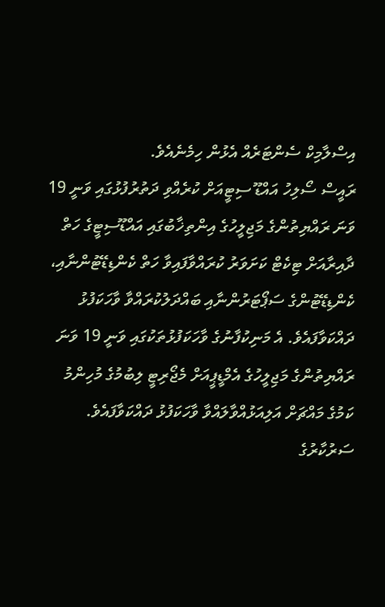އިސްލާމިކް ސެންޓަރެއް އެޅުން ހިމެނެއެވެ.
ރައީސް ސޯލިހު އައްޑޫ ސިޓީއަށް ކުރެއްވި ދަތުރުފުޅުގައި ވަނީ 19 ވަނަ ރައްޔިތުންގެ މަޖިލީހުގެ އިންތިޚާބުގައި އައްޑޫސިޓީގެ ހަތް ދާއިރާއަށް ޓިކެޓް ކަށަވަރު ކުރައްވާފައިވާ ހަތް ކެންޑިޑޭޓުންނާއި، ކެންޑިޑޭޓުންގެ ސަޕޯޓަރުންނާއި ބައްދަލުކުރައްވާ ވާހަކަފުޅު ދައްކަވާފައެވެ. އެ މަނިކުފާނުގެ ވާހަކަފުޅުތަކުގައި ވަނީ 19 ވަނަ ރައްޔިތުންގެ މަޖިލީހުގެ އެމްޑީޕީއަށް މެޖޯރިޓީ ލިބުމުގެ މުހިންމު ކަމުގެ މައްޗަށް އަލިއަޅުއްވާލައްވާ ވާހަކަފުޅު ދައްކަވާފައެވެ. ސަރުކާރުގެ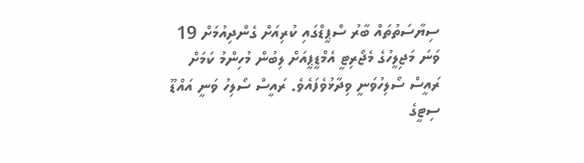ސިޔާސަތުތައް ބާރު ސްޕީޑްގައި ކުރިއަށް ގެންދިއުމަށް 19 ވަނަ މަޖިލީހުގެ މެޖޯރިޓީ އެމްޑީޕީއަށް ލިބުން މުހިންމު ކަމަށް ރައީސް ސޯލިހުވަނީ ވިދާޅުވެފައެވެ. ރައީސް ސޯލިހު ވަނީ އައްޑޫ ސިޓީގެ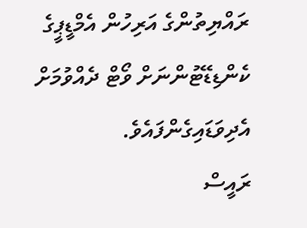ރައްޔިތުންގެ އަރިހުން އެމްޑީޕީގެ ކެންޑިޑޭޓުންނަށް ވޯޓް ދެއްވުމަށް އެދިވަޑައިގެންފައެވެ.
ރައީސް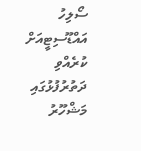ސޯލިހު އައްޑޫސިޓީއަށް ކުރެއްވި ދަތުރުފުޅުގައި މަޝްހޫރު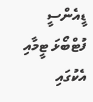ޑީއެންސީ ފުޓްބޯޅަ ޓީމާއި އެކުގައި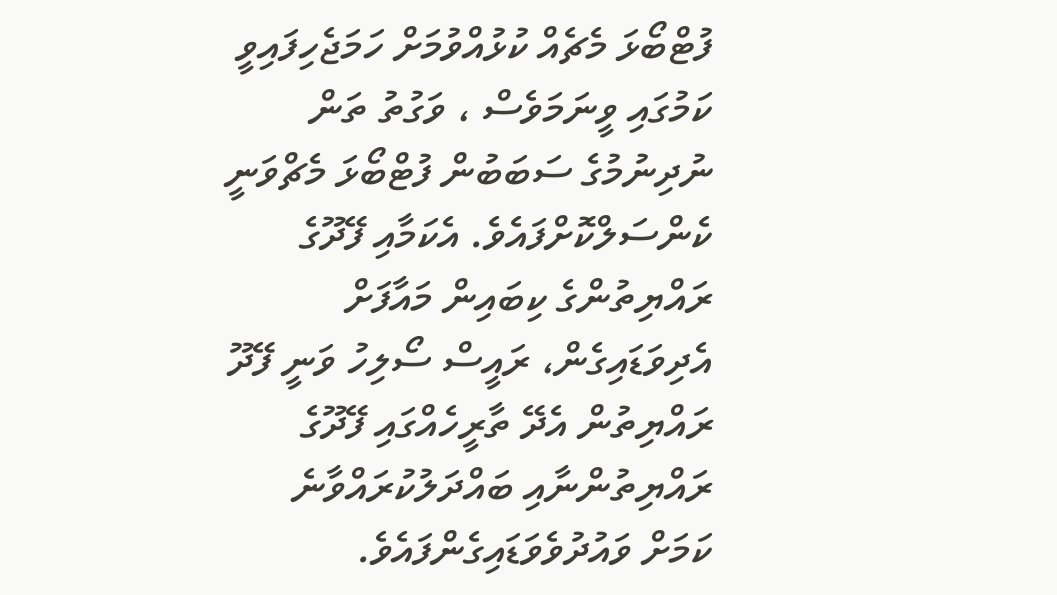ފުޓްބޯޅަ މެޗެއް ކުޅުއްވުމަށް ހަމަޖެހިފައިވީ ކަމުގައި ވީނަމަވެސް ، ވަގުތު ތަން ނުދިނުމުގެ ސަބަބުން ފުޓްބޯޅަ މެޗްވަނީ ކެންސަލްކޮށްފައެވެ. އެކަމާއި ފޭދޫގެ ރައްޔިތުންގެ ކިބައިން މައާފަށް އެދިވަޑައިގެން، ރައީސް ސޯލިހު ވަނީ ފޭދޫ ރައްޔިތުން އެދޭ ތާރީހެއްގައި ފޭދޫގެ ރައްޔިތުންނާއި ބައްދަލުކުރައްވާނެ ކަމަށް ވައުދުވެވަޑައިގެންފައެވެ.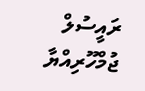ރައީސުލް ޖުމްހޫރިއްޔާ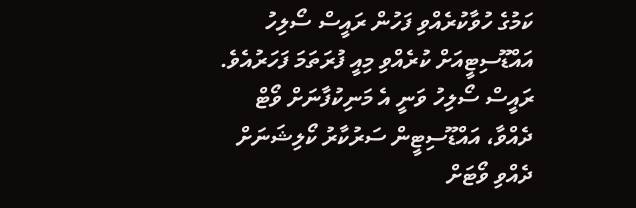ކަމުގެ ހުވާކުރެއްވި ފަހުން ރައީސް ސޯލިހު އައްޑޫސިޓީއަށް ކުރެއްވި މިއީ ފުރަތަމަ ފަހަރުއެވެ. ރައީސް ސޯލިހު ވަނީ އެ މަނިކުފާނަށް ވޯޓް ދެއްވާ، އައްޑޫސިޓީން ސަރުކާރު ކޯލިޝަނަށް ދެއްވި ވޯޓަށް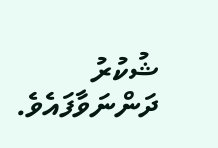ޝުކުރު ދަންނަވާފައެވެ.